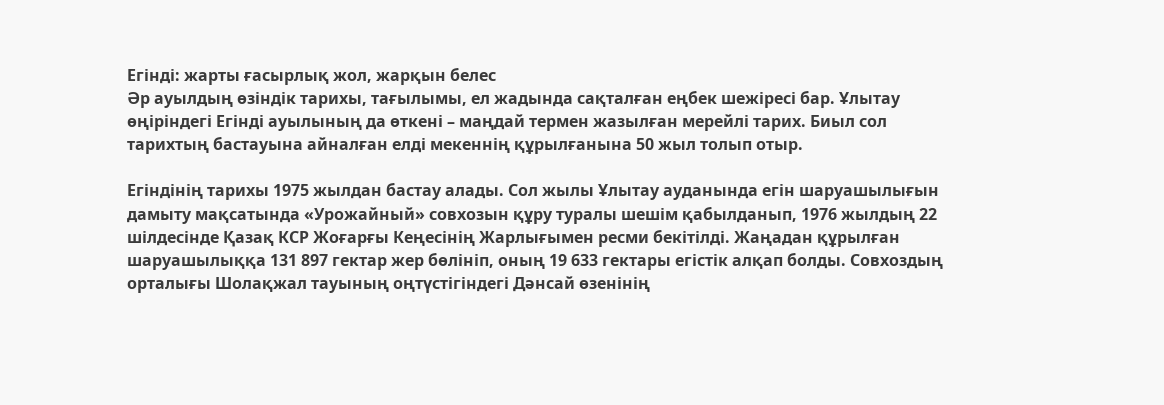Егінді: жарты ғасырлық жол, жарқын белес
Әр ауылдың өзіндік тарихы, тағылымы, ел жадында сақталған еңбек шежіресі бар. Ұлытау өңіріндегі Егінді ауылының да өткені – маңдай термен жазылған мерейлі тарих. Биыл сол тарихтың бастауына айналған елді мекеннің құрылғанына 50 жыл толып отыр.

Егіндінің тарихы 1975 жылдан бастау алады. Сол жылы Ұлытау ауданында егін шаруашылығын дамыту мақсатында «Урожайный» совхозын құру туралы шешім қабылданып, 1976 жылдың 22 шілдесінде Қазақ КСР Жоғарғы Кеңесінің Жарлығымен ресми бекітілді. Жаңадан құрылған шаруашылыққа 131 897 гектар жер бөлініп, оның 19 633 гектары егістік алқап болды. Совхоздың орталығы Шолақжал тауының оңтүстігіндегі Дәнсай өзенінің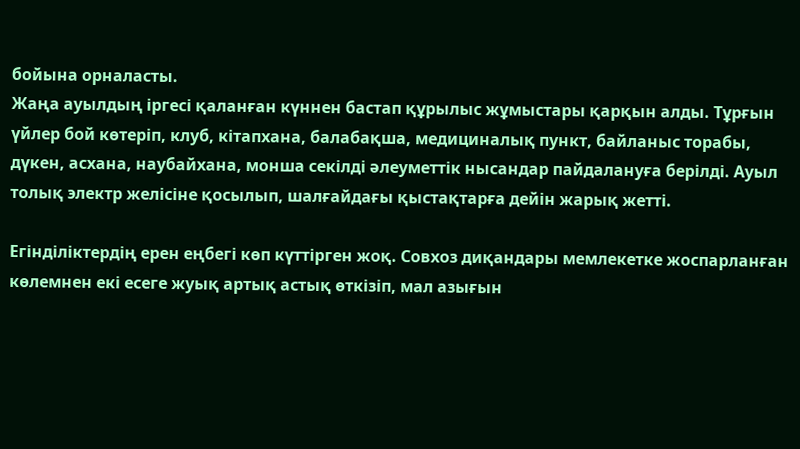бойына орналасты.
Жаңа ауылдың іргесі қаланған күннен бастап құрылыс жұмыстары қарқын алды. Тұрғын үйлер бой көтеріп, клуб, кітапхана, балабақша, медициналық пункт, байланыс торабы, дүкен, асхана, наубайхана, монша секілді әлеуметтік нысандар пайдалануға берілді. Ауыл толық электр желісіне қосылып, шалғайдағы қыстақтарға дейін жарық жетті.

Егінділіктердің ерен еңбегі көп күттірген жоқ. Совхоз диқандары мемлекетке жоспарланған көлемнен екі есеге жуық артық астық өткізіп, мал азығын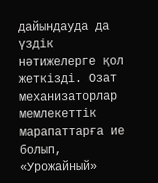дайындауда да үздік нәтижелерге қол жеткізді. Озат механизаторлар мемлекеттік марапаттарға ие болып, «Урожайный»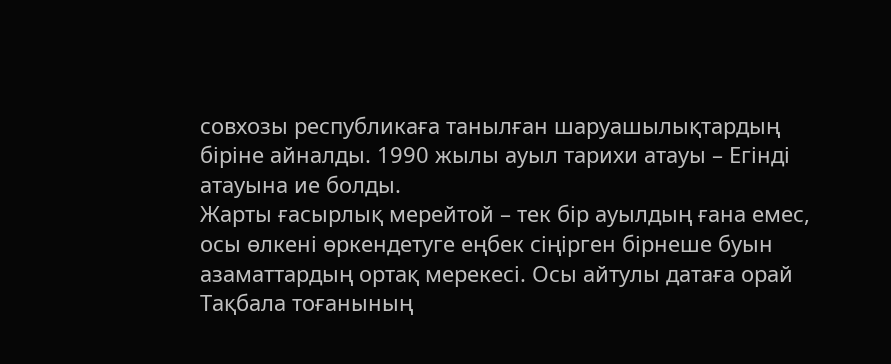совхозы республикаға танылған шаруашылықтардың біріне айналды. 1990 жылы ауыл тарихи атауы – Егінді атауына ие болды.
Жарты ғасырлық мерейтой – тек бір ауылдың ғана емес, осы өлкені өркендетуге еңбек сіңірген бірнеше буын азаматтардың ортақ мерекесі. Осы айтулы датаға орай Тақбала тоғанының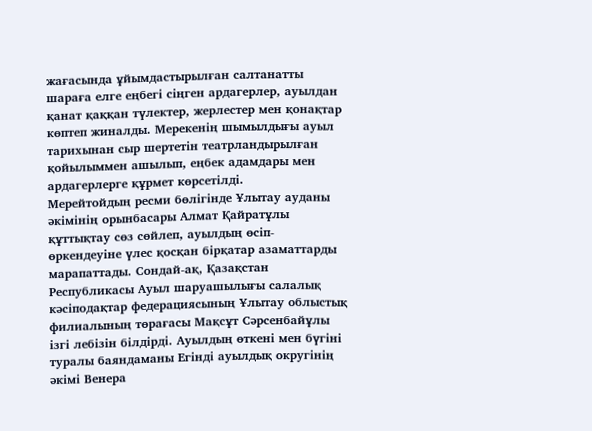жағасында ұйымдастырылған салтанатты шараға елге еңбегі сіңген ардагерлер, ауылдан қанат қаққан түлектер, жерлестер мен қонақтар көптеп жиналды. Мерекенің шымылдығы ауыл тарихынан сыр шертетін театрландырылған қойылыммен ашылып, еңбек адамдары мен ардагерлерге құрмет көрсетілді.
Мерейтойдың ресми бөлігінде Ұлытау ауданы әкімінің орынбасары Алмат Қайратұлы құттықтау сөз сөйлеп, ауылдың өсіп-өркендеуіне үлес қосқан бірқатар азаматтарды марапаттады. Сондай-ақ, Қазақстан Республикасы Ауыл шаруашылығы салалық кәсіподақтар федерациясының Ұлытау облыстық филиалының төрағасы Мақсұт Сәрсенбайұлы ізгі лебізін білдірді. Ауылдың өткені мен бүгіні туралы баяндаманы Егінді ауылдық округінің әкімі Венера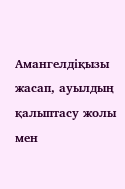Амангелдіқызы жасап, ауылдың қалыптасу жолы мен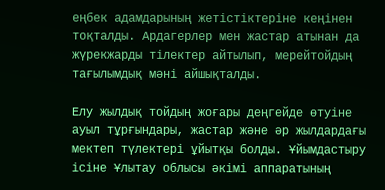еңбек адамдарының жетістіктеріне кеңінен тоқталды. Ардагерлер мен жастар атынан да жүрекжарды тілектер айтылып, мерейтойдың тағылымдық мәні айшықталды.

Елу жылдық тойдың жоғары деңгейде өтуіне ауыл тұрғындары, жастар және әр жылдардағы мектеп түлектері ұйытқы болды. Ұйымдастыру ісіне Ұлытау облысы әкімі аппаратының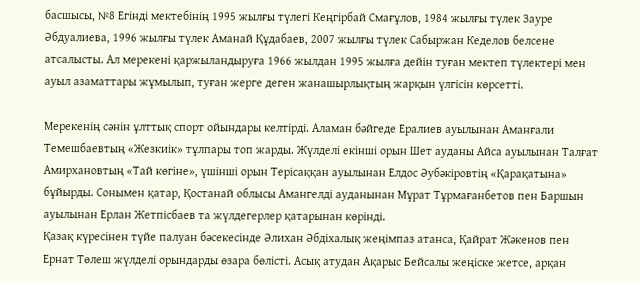басшысы, №8 Егінді мектебінің 1995 жылғы түлегі Кеңгірбай Смағұлов, 1984 жылғы түлек Зауре Әбдуалиева, 1996 жылғы түлек Аманай Құдабаев, 2007 жылғы түлек Сабыржан Кеделов белсене атсалысты. Ал мерекені қаржыландыруға 1966 жылдан 1995 жылға дейін туған мектеп түлектері мен ауыл азаматтары жұмылып, туған жерге деген жанашырлықтың жарқын үлгісін көрсетті.

Мерекенің сәнін ұлттық спорт ойындары келтірді. Аламан бәйгеде Ералиев ауылынан Аманғали Темешбаевтың «Жезкиік» тұлпары топ жарды. Жүлделі екінші орын Шет ауданы Айса ауылынан Талғат Амирхановтың «Тай көгіне», үшінші орын Терісаққан ауылынан Елдос Әубәкіровтің «Қарақатына» бұйырды. Сонымен қатар, Қостанай облысы Амангелді ауданынан Мұрат Тұрмағанбетов пен Баршын ауылынан Ерлан Жетпісбаев та жүлдегерлер қатарынан көрінді.
Қазақ күресінен түйе палуан бәсекесінде Әлихан Әбдіхалық жеңімпаз атанса, Қайрат Жәкенов пен Ернат Төлеш жүлделі орындарды өзара бөлісті. Асық атудан Ақарыс Бейсалы жеңіске жетсе, арқан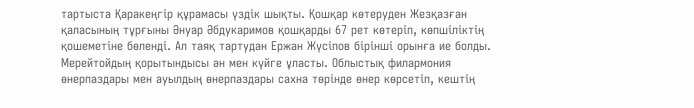тартыста Қаракеңгір құрамасы үздік шықты. Қошқар көтеруден Жезқазған қаласының тұрғыны Әнуар Әбдукаримов қошқарды 67 рет көтеріп, көпшіліктің қошеметіне бөленді. Ал таяқ тартудан Ержан Жүсіпов бірінші орынға ие болды.
Мерейтойдың қорытындысы ән мен күйге ұласты. Облыстық филармония өнерпаздары мен ауылдың өнерпаздары сахна төрінде өнер көрсетіп, кештің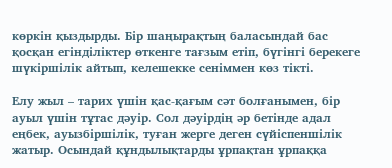көркін қыздырды. Бір шаңырақтың баласындай бас қосқан егінділіктер өткенге тағзым етіп, бүгінгі берекеге шүкіршілік айтып, келешекке сеніммен көз тікті.

Елу жыл – тарих үшін қас-қағым сәт болғанымен, бір ауыл үшін тұтас дәуір. Сол дәуірдің әр бетінде адал еңбек, ауызбіршілік, туған жерге деген сүйіспеншілік жатыр. Осындай құндылықтарды ұрпақтан ұрпаққа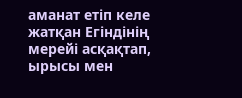аманат етіп келе жатқан Егіндінің мерейі асқақтап, ырысы мен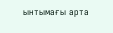ынтымағы арта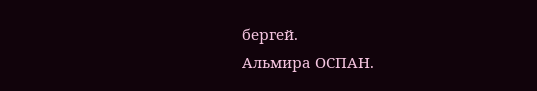бергей.
Альмира ОСПАН.